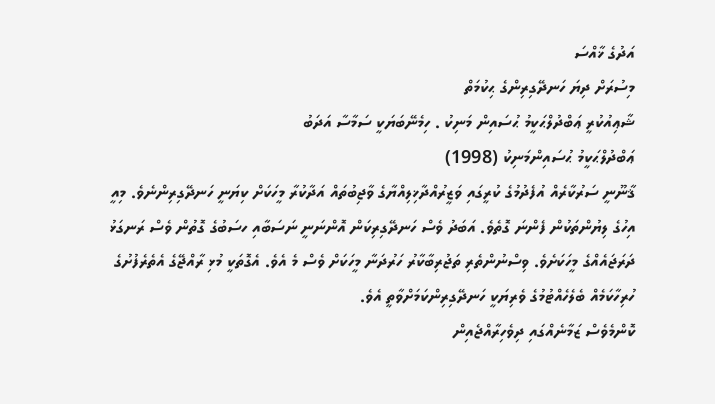އަދުގެ ޚާއްސަ
މިސުރަށް ދިޔަ ހަނދޭގިރިންގެ ޙިކުމަތް
ޝާޢިއުކުރީ ޢަބްދުލްޙަކީމު ޙުސައިން މަނިކު . ހިމެނޭބަޔަކީ ސަމާސާ އަދަބު
ޢަބްދުލްޙަކީމު ޙުސައިންމަނިކު (1998)
ޤާނޫނީ ސަރުކާރެއް އުފެދުމުގެ ކުރީގައި ވަޒީރުއްދާޚިލިއްޔާގެ ވާޖިބުތައް އަދާކުރާ މީހަކަށް ކިޔަނީ ހަނދޭގިރިންނެވެ. މިއީ އިހުގެ ލިޔުންތަކުން ފެންނަ ގޮތެވެ. އަބަދު ވެސް ހަނދޭގިރިކަން އޮންނަނީ ނަސަބާއި ހސަބުގެ ގޮތުން ވެސް ރަނގަޅު ދަރަޖައެއްގެ މީހަކަށެވެ. ވިސްނުންތެރި ތަޖުރިބާކާރު ހަރުދަނާ މީހަކަށް ވެސް މެ އެވެ. އެގޮތަކީ މުޅި ރާއްޖޭގެ އެތެރެފުށުގެ ހުރިހާކަމެއް ބެލެހެއްޓުމުގެ ވެރިޔަކީ ހަނދޭގިރިންކަމަށްވާތީ އެވެ.
ކޮންމެވެސް ޒަމާނެއްގައި ދިވެހިރާއްޖެއިން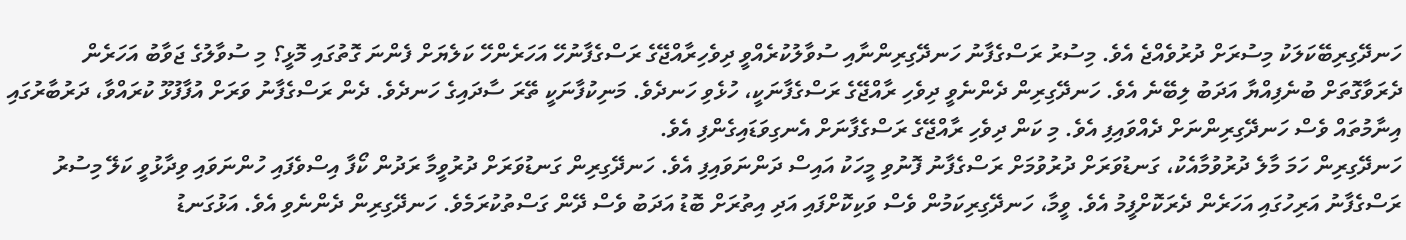ހަނދޭގިރިބޭކަލަކު މިސުރަށް ދުރުވެއްޖެ އެވެ. މިސުރު ރަސްގެފާނު ހަނދޭގިރިންނާއި ސުވާލުކުރެއްވީ ދިވެހިރާއްޖޭގެ ރަސްގެފާނުހޭ އަހަރެންހޭ ކަލެޔަށް ފެންނަ ގޮތުގައި މޮޅީ؟ މި ސުވާލުގެ ޖަވާބު އަހަރެން ދެރަވާގޮތަށް ބުނެފިއްޔާ އަދަބު ލިބޭނެ އެވެ. ހަނދޭގިރިން ދެންނެވީ ދިވެހި ރާއްޖޭގެ ރަސްގެފާނަކީ، ހުޅެވި ހަނދެވެ. މަނިކުފާނަކީ ތޭރަ ސާދައިގެ ހަނދެވެ. ދެން ރަސްގެފާނު ވަރަށް އުފާފުޅޫ ކުރައްވާ، ދަރުބާރުގައި އިނާމުތައް ވެސް ހަނދޭގިރިންނަށް ދެއްވައިފި އެވެ. މި ކަން ދިވެހި ރާއްޖޭގެ ރަސްގެފާނަށް އެނގިވަޑައިގެންފި އެވެ.
ހަނދޭގިރިން ހަމަ މާލެ ދުރުވުމާއެކު، ގަނޑުވަރަށް ދުރުވުމަށް ރަސްގެފާނު ފޮނުވި މީހަކު އައިސް ދަންނަވައިފި އެވެ. ހަނދޭގިރިން ގަނޑުވަރަށް ދުރުވީމާ ރަދުން ކޯފާ އިސްވެފައި ހުންނަވައި ވިދާޅުވީ ކަލޭ މިސުރު ރަސްގެފާނު އަރިހުގައި އަހަރެން ދެރަކޮށްފީމު އެވެ. ވީމާ، ހަނދޭގިރިކަމުން ވެސް ވަކިކޮށްފައި އަދި އިތުރަށް ބޮޑު އަދަބު ވެސް ދޭން ގަސްތުކުރަމެވެ. ހަނދޭގިރިން ދެންނެވި އެވެ. އަޅުގަނޑު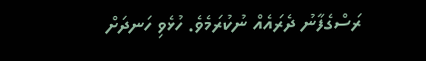ރަސްގެފާނު ދެރައެއް ނުކުރަމެވެ. ހުޅެވި ހަނދަށް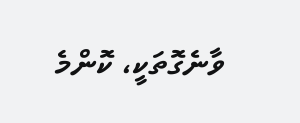ވާނެގޮތަކީ، ކޮންމެ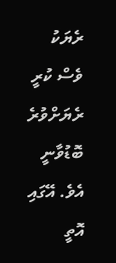ރެޔަކު ވެސް ކުރީ ރެޔަށްވުރެ ބޮޑުވާނީ އެވެ. އޭގައި އޮތީ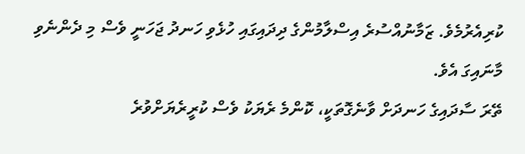ކުރިއެރުމެވެ. ޒަމާނުއްސުރެ އިސްލާމުންގެ ދިދައިގައި ހުޅެވި ހަނދު ޖަހަނީ ވެސް މި ދެންނެވި މާނައިގަ އެވެ.
ތޭރަ ސާދައިގެ ހަނދަށް ވާނެގޮތަކީ، ކޮންމެ ރެޔަކު ވެސް ކުރީރެޔަށްވުރެ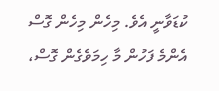ކުޑަވާނީ އެވެ. މިހެން މިހެން ގޮސް އެންމެ ފަހުން މާ ހިމަވެގެން ގޮސް،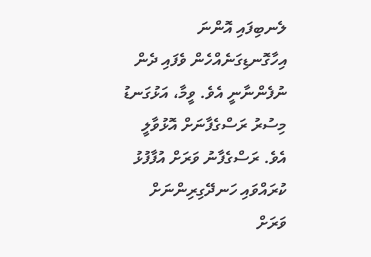ލެނބިފައި އޮންނަ އިހާގޮނޑިގަނެއްހެން ވެފައި ދެން  ނުފެންނާނީ އެވެ. ވީމާ، އަޅުގަނޑު މިސުރު ރަސްގެފާނަށް އޮޅުވާލީ އެވެ. ރަސްގެފާނު ވަރަށް އުފާފުޅު ކުރައްވައި ހަނދޭގިރިންނަށް ވަރަށް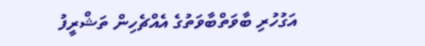އަގުހުރި ބާވަތްބާވަތުގެ އެއްޗެހިން ތަޝްރީފު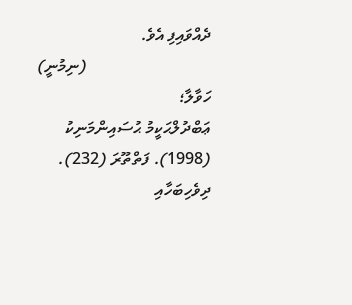ދެއްވައިފި އެވެ.
                              (ނިމުނީ)
ހަވާލާ؛
ޢަބްދުލްޙަކީމު ޙުސައިންމަނިކު (1998). ފަތްތޫރަ (232). ދިވެހިބަހާއި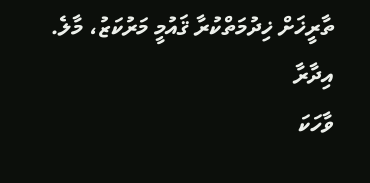ތާރީޚަށް ޚިދުމަތްކުރާ ޤައުމީ މަރުކަޒު، މާލެ.
އިދާރާ
ވާހަކަ